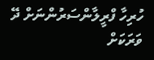ހުރިހާ ފްރީލާންސަރުންނަށް ދޭ ވަރަކަށް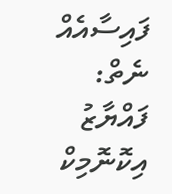ފައިސާއެއް ނެތް: ފައްޔާޒު
އިކޮނޮމިކް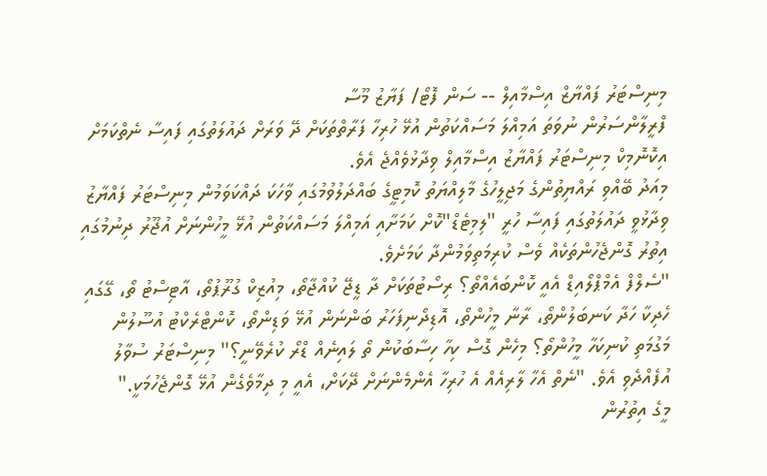މިނިސްޓަރު ފައްޔާޒް އިސްމާއިލް -- ސަން ފޮޓޯ/ ފަޔާޒު މޫސާ
ފްރީލާންސަރުން ނުވަތަ އަމިއްލަ މަސައްކަތުން އުޅޭ ހުރިހާ ފަރާތްތަކަށް ދޭ ވަރަށް ދައުލަތުގައި ފައިސާ ނެތްކަމަށް އިކޮނޮމިކް މިނިސްޓަރު ފައްޔާޒު އިސްމާއިލް ވިދާޅުވެއްޖެ އެވެ.
މިއަދު ބޭއްވި ރައްޔިތުންގެ މަޖިލީހުގެ މާލިއްޔަތު ކޮމިޓީގެ ބައްދަލުވުމުގައި ވާހަކަ ދައްކަވަމުން މިނިސްޓަރު ފައްޔާޒު ވިދާޅުވީ ދައުލަތުގައި ފައިސާ ހުރީ "ލިމިޓެޑް"ކޮށް ކަމަށާއި އަމިއްލަ މަސައްކަތުން އުޅޭ މީހުންނަށް އުޖޫރު ދިނުމުގައި އިތުރު ގޮންޖެހުންތަކެއް ވެސް ކުރިމަތިވަމުންދާ ކަމަށެވެ.
"ސެލްފް އެމްޕްލޯއިޑް އެއީ ކޮންބައެއްތޯ؟ ރިސޯޓުތަކަށް ދާ ޑީޖޭ ކުއްޖާތޯ، މިއުޒިކް ގުރޫޕުތޯ، އާޓިސްޓު ތޯ، ގޭގައި ހެދިކާ ހަދާ ކަނބަލުންތޯ، ރާނާ މީހުންތޯ، އޮޑިދޯނިފަހަރު ބަންނަން އުޅޭ ވަޑިންތޯ، ކޮންޓްރެކްޓު އުސޫލުން މަގުމަތި ކުނިކަހާ މީހުންތޯ؟ މިހެން ގޮސް ކިހާ ހިސާބަކުން ތޯ ލައިނެއް ޑްރޯ ކުރެވޭނީ؟" މިނިސްޓަރު ސުވާލު އުފެއްދެވި އެވެ. "ނެތް އެހާ ލާރިއެއް އެ ހުރިހާ އެންމެންނަށް ދޭކަށް، އެއީ މި ދިމާވެގެން އުޅޭ ގޮންޖެހުމަކީ."
މީގެ އިތުރުން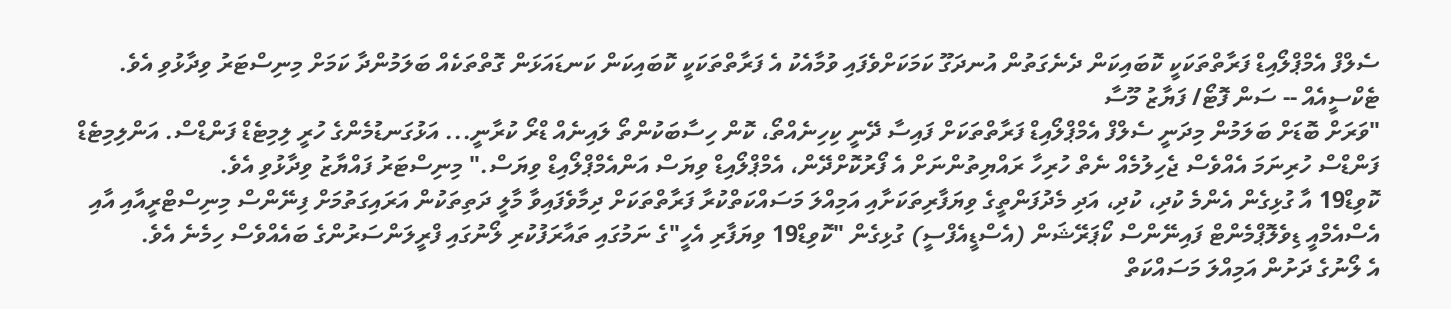ސެލްފް އެމްޕްލޯއިޑް ފަރާތްތަކަކީ ކޮބައިކަން ދެނެގަތުން އުނދަގޫ ކަމަކަށްވެފައި ވުމާއެކު އެ ފަރާތްތަކަކީ ކޮބައިކަން ކަނޑައަޅަން ގޮތްތަކެއް ބަލަމުންދާ ކަމަށް މިނިސްޓަރު ވިދާޅުވި އެވެ.
ޓެކްސީއެއް -- ސަން ފޮޓޯ/ ފަޔާޒު މޫސާ
"ވަރަށް ބޮޑަށް ބަލަމުން މިދަނީ ސެލްފް އެމްޕްލޯއިޑް ފަރާތްތަކަށް ފައިސާ ދޭނީ ކިހިނެއްތޯ، ކޮން ހިސާބަކުންތޯ ލައިނެއް ޑްރޯ ކުރާނީ... އަޅުގަނޑުމެންގެ ހުރީ ލިމިޓެޑް ފަންޑްސް. އަންލިމިޓެޑް ފަންޑްސް ހުރިނަމަ އެއްވެސް ޖެހިލުމެއް ނެތް ހުރިހާ ރައްޔިތުންނަށް އެ ފޯރުކޮށްދޭން، އެމްޕްލޯއިޑް ވިޔަސް އަންއެމްޕްލޯއިޑް ވިޔަސް." މިނިސްޓަރު ފައްޔާޒު ވިދާޅުވި އެވެ.
ކޮވިޑް19 އާ ގުޅިގެން އެންމެ ކުދި، ކުދި، އަދި މެދުފަންތީގެ ވިޔަފާރިތަކަށާއި އަމިއްލަ މަސައްކަތްކުރާ ފަރާތްތަކަށް ދިމާވެފައިވާ މާލީ ދަތިތަކުން އަރައިގަތުމަށް ފިނޭންސް މިނިސްޓްރީއާއި އާއި އެސްއެމްއީ ޑިވެލޮޕްމެންޓް ފައިނޭންސް ކޯޕަރޭޝަން (އެސްޑީއެފްސީ) ގުޅިގެން "ކޮވިޑް19 ވިޔަފާރި އެހީ"ގެ ނަމުގައި ތައާރަފުކުރި ލޯނުގައި ފްރީލަންސަރުންގެ ބައެއްވެސް ހިމެނެ އެވެ.
އެ ލޯނުގެ ދަށުން އަމިއްލަ މަސައްކަތް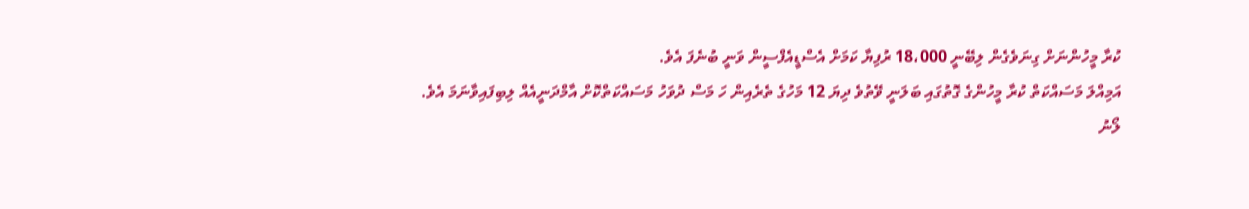ކުރާ މީހުންނަށް ގިނަވެގެން ލިބޭނީ 18،000 ރުފިޔާ ކަމަށް އެސްޑީއެފްސީން ވަނީ ބުނެފަ އެވެ.
އަމިއްލަ މަސައްކަތް ކުރާ މީހުންގެ ގޮތުގައި ބަލަނީ ވޭތުވެ ދިޔަ 12 މަހުގެ ތެރެއިން ހަ މަސް ދުވަހު މަސައްކަތްކޮށް އާމްދަނީއެއް ލިބިފައިވާނަމަ އެވެ.
ލޯނު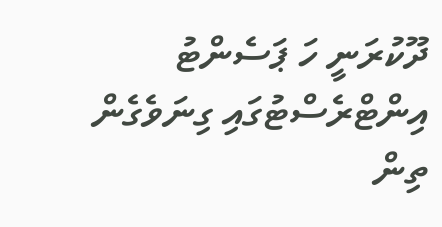ދޫކުރަނީ ހަ ޕަސެންޓު އިންޓްރެސްޓުގައި ގިނަވެގެން ތިން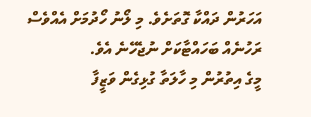އަހަރުން ދައްކާ ގޮތަށެވެ. މި ލޯނު ހޯދުމަށް އެއްވެސް ރަހުނެއް ބަހައްޓާކަށް ނުޖެހޭނެ އެވެ.
މީގެ އިތުރުން މި ހާލަތާ ގުޅިގެން ވަޒީފާ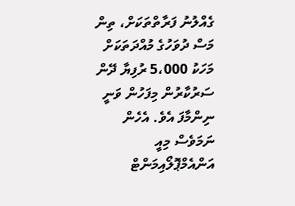ގެއްލުނު ފަރާތްތަކަށް، ތިން މަސް ދުވަހުގެ މުއްދަތަކަށް މަހަކު 5،000 ރުފިޔާ ދޭން ސަރުކާރުން މިފަހުން ވަނީ ނިންމާފަ އެވެ. އެހެން ނަމަވެސް މިއީ އަންއެމްޕޮލޯއިމަންޓް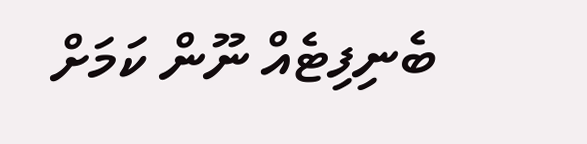ބެނިފިޓެއް ނޫން ކަމަށް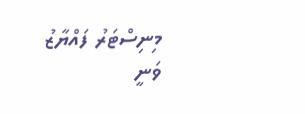މިނިސްޓަރު ފައްޔާޒު ވަނީ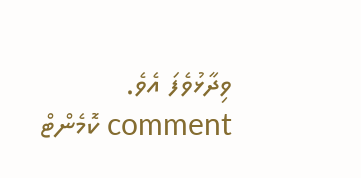ވިދާޅުވެފަ އެވެ.
comment ކޮމެންޓް